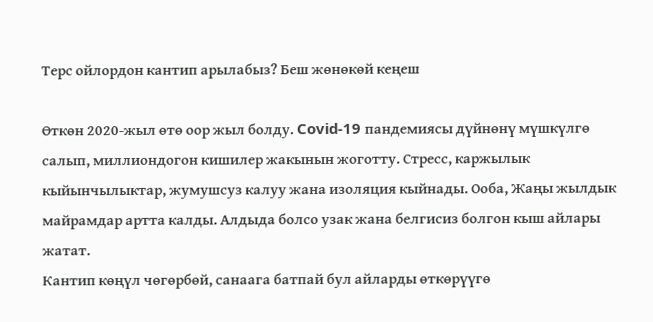Терс ойлордон кантип арылабыз? Беш жөнөкөй кеңеш

Өткөн 2020-жыл өтө оор жыл болду. Covid-19 пандемиясы дүйнөнү мүшкүлгө салып, миллиондогон кишилер жакынын жоготту. Стресс, каржылык кыйынчылыктар, жумушсуз калуу жана изоляция кыйнады. Ооба, Жаңы жылдык майрамдар артта калды. Алдыда болсо узак жана белгисиз болгон кыш айлары жатат.
Кантип көңүл чөгөрбөй, санаага батпай бул айларды өткөрүүгө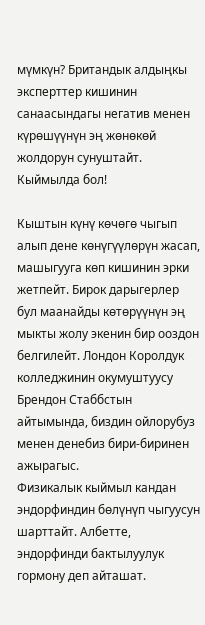мүмкүн? Британдык алдыңкы эксперттер кишинин санаасындагы негатив менен күрөшүүнүн эң жөнөкөй жолдорун сунуштайт.
Кыймылда бол!

Кыштын күнү көчөгө чыгып алып дене көнүгүүлөрүн жасап, машыгууга көп кишинин эрки жетпейт. Бирок дарыгерлер бул маанайды көтөрүүнүн эң мыкты жолу экенин бир ооздон белгилейт. Лондон Королдук колледжинин окумуштуусу Брендон Стаббстын айтымында, биздин ойлорубуз менен денебиз бири-биринен ажырагыс.
Физикалык кыймыл кандан эндорфиндин бөлүнүп чыгуусун шарттайт. Албетте, эндорфинди бактылуулук гормону деп айташат.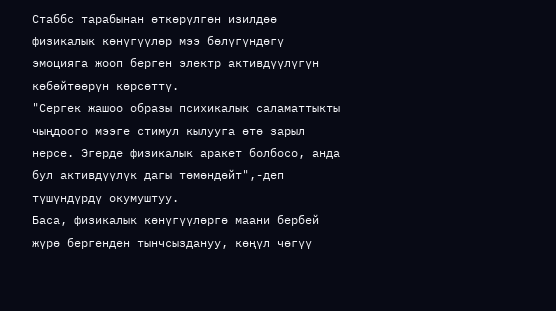Стаббс тарабынан өткөрүлгөн изилдөө физикалык көнүгүүлөр мээ бөлүгүндөгү эмоцияга жооп берген электр активдүүлүгүн көбөйтөөрүн көрсөттү.
"Сергек жашоо образы психикалык саламаттыкты чыңдоого мээге стимул кылууга өтө зарыл нерсе. Эгерде физикалык аракет болбосо, анда бул активдүүлүк дагы төмөндөйт",-деп түшүндүрдү окумуштуу.
Баса, физикалык көнүгүүлөргө маани бербей жүрө бергенден тынчсыздануу, көңүл чөгүү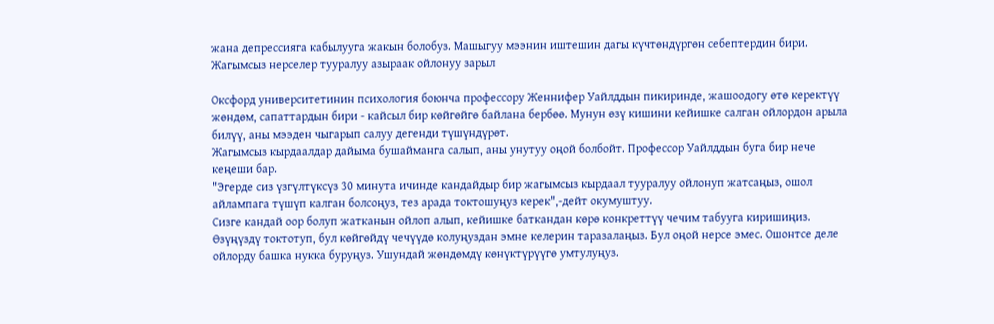жана депрессияга кабылууга жакын болобуз. Машыгуу мээнин иштешин дагы күчтөндүргөн себептердин бири.
Жагымсыз нерселер тууралуу азыраак ойлонуу зарыл

Оксфорд университетинин психология боюнча профессору Женнифер Уайлддын пикиринде, жашоодогу өтө керектүү жөндөм, сапаттардын бири - кайсыл бир көйгөйгө байлана бербөө. Мунун өзү кишини кейишке салган ойлордон арыла билүү, аны мээден чыгарып салуу дегенди түшүндүрөт.
Жагымсыз кырдаалдар дайыма бушайманга салып, аны унутуу оңой болбойт. Профессор Уайлддын буга бир нече кеңеши бар.
"Эгерде сиз үзгүлтүксүз 30 минута ичинде кандайдыр бир жагымсыз кырдаал тууралуу ойлонуп жатсаңыз, ошол айлампага түшүп калган болсоңуз, тез арада токтошуңуз керек",-дейт окумуштуу.
Сизге кандай оор болуп жатканын ойлоп алып, кейишке баткандан көрө конкреттүү чечим табууга киришиңиз. Өзүңүздү токтотуп, бул көйгөйдү чечүүдө колуңуздан эмне келерин таразалаңыз. Бул оңой нерсе эмес. Ошонтсе деле ойлорду башка нукка буруңуз. Ушундай жөндөмдү көнүктүрүүгө умтулуңуз.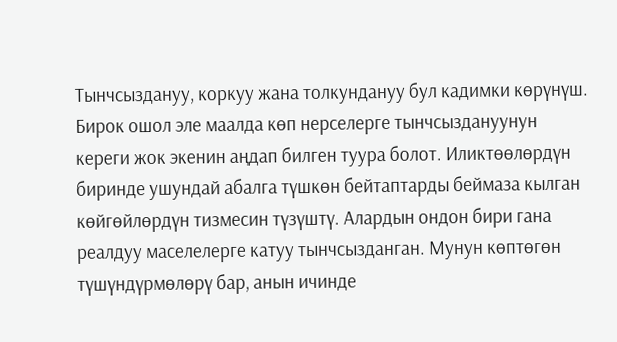Тынчсыздануу, коркуу жана толкундануу бул кадимки көрүнүш. Бирок ошол эле маалда көп нерселерге тынчсыздануунун кереги жок экенин аңдап билген туура болот. Иликтөөлөрдүн биринде ушундай абалга түшкөн бейтаптарды беймаза кылган көйгөйлөрдүн тизмесин түзүштү. Алардын ондон бири гана реалдуу маселелерге катуу тынчсызданган. Мунун көптөгөн түшүндүрмөлөрү бар, анын ичинде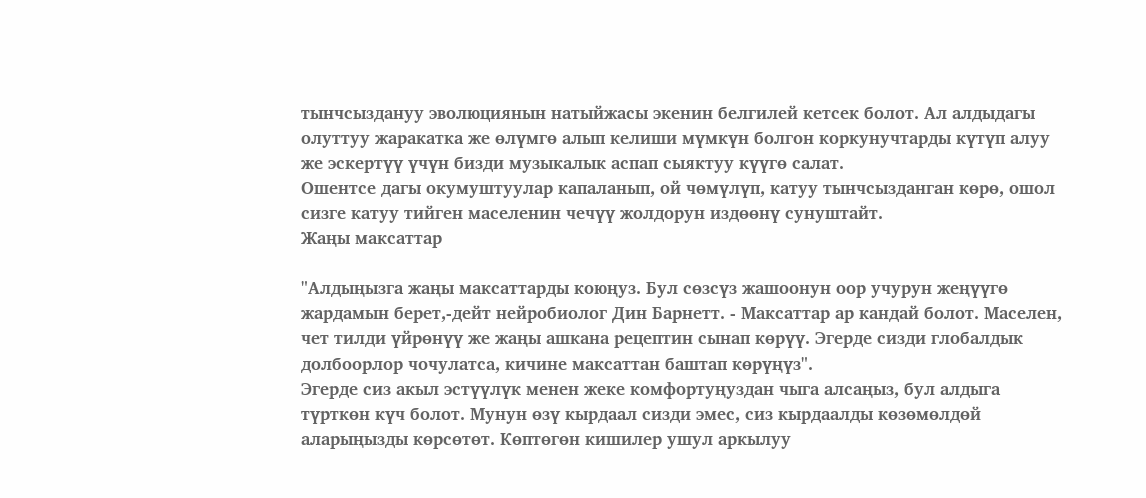тынчсыздануу эволюциянын натыйжасы экенин белгилей кетсек болот. Ал алдыдагы олуттуу жаракатка же өлүмгө алып келиши мүмкүн болгон коркунучтарды күтүп алуу же эскертүү үчүн бизди музыкалык аспап сыяктуу күүгө салат.
Ошентсе дагы окумуштуулар капаланып, ой чөмүлүп, катуу тынчсызданган көрө, ошол сизге катуу тийген маселенин чечүү жолдорун издөөнү сунуштайт.
Жаңы максаттар

"Алдыңызга жаңы максаттарды коюңуз. Бул сөзсүз жашоонун оор учурун жеңүүгө жардамын берет,-дейт нейробиолог Дин Барнетт. - Максаттар ар кандай болот. Маселен, чет тилди үйрөнүү же жаңы ашкана рецептин сынап көрүү. Эгерде сизди глобалдык долбоорлор чочулатса, кичине максаттан баштап көрүңүз".
Эгерде сиз акыл эстүүлүк менен жеке комфортуңуздан чыга алсаңыз, бул алдыга түрткөн күч болот. Мунун өзү кырдаал сизди эмес, сиз кырдаалды көзөмөлдөй аларыңызды көрсөтөт. Көптөгөн кишилер ушул аркылуу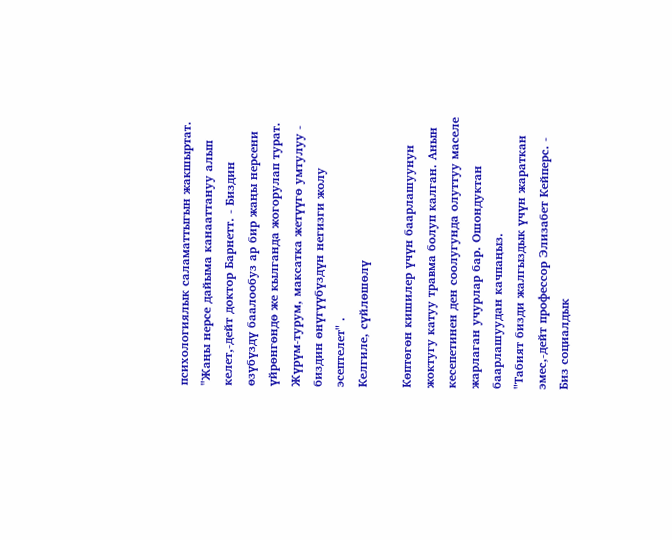психологиялык саламаттыгын жакшыртат.
"Жаңы нерсе дайыма канааттануу алып келет,-дейт доктор Барнетт. - Биздин өзүбүздү баалообуз ар бир жаңы нерсени үйрөнгөндө же кылганда жогорулап турат. Жүрүм-турум, максатка жетүүгө умтулуу - биздин өнүгүүбүздүн негизги жолу эсептелет" .
Келгиле, сүйлөшөлү

Көптөгөн кишилер үчүн баарлашуунун жоктугу катуу травма болуп калган. Анын кесепетинен ден соолугунда олуттуу маселе жарлаган учурлар бар. Ошондуктан баарлашуудан качпаңыз.
"Табият бизди жалгыздык үчүн жараткан эмес,-дейт профессор Элизабет Кейперс. - Биз социалдык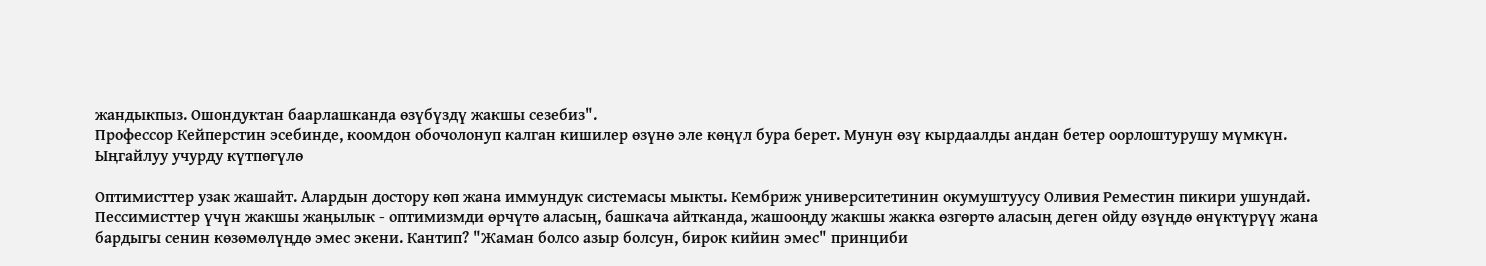жандыкпыз. Ошондуктан баарлашканда өзүбүздү жакшы сезебиз".
Профессор Кейперстин эсебинде, коомдон обочолонуп калган кишилер өзүнө эле көңүл бура берет. Мунун өзү кырдаалды андан бетер оорлоштурушу мүмкүн.
Ыңгайлуу учурду күтпөгүлө

Оптимисттер узак жашайт. Алардын достору көп жана иммундук системасы мыкты. Кембриж университетинин окумуштуусу Оливия Реместин пикири ушундай.
Пессимисттер үчүн жакшы жаңылык - оптимизмди өрчүтө аласың, башкача айтканда, жашооңду жакшы жакка өзгөртө аласың деген ойду өзүңдө өнүктүрүү жана бардыгы сенин көзөмөлүңдө эмес экени. Кантип? "Жаман болсо азыр болсун, бирок кийин эмес" принциби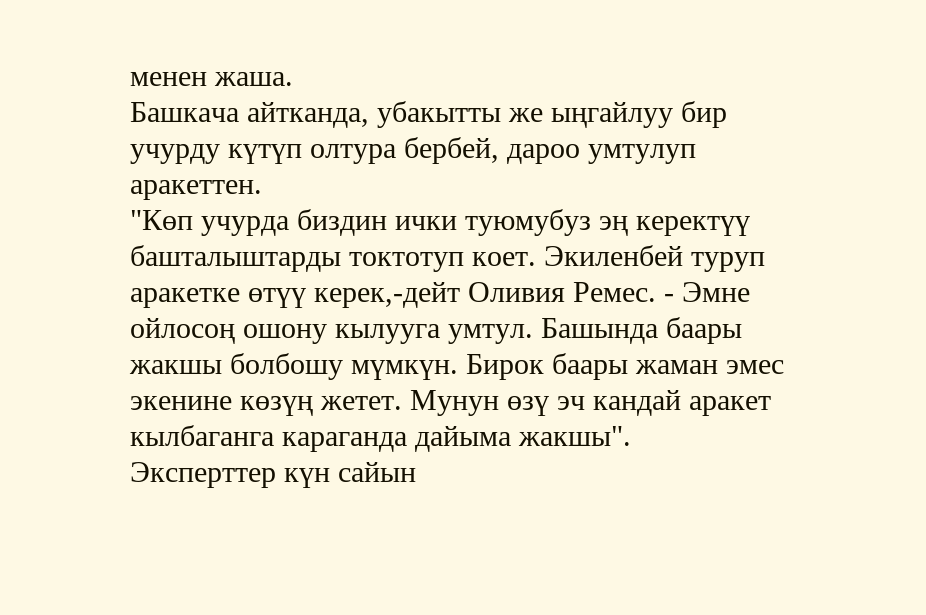менен жаша.
Башкача айтканда, убакытты же ыңгайлуу бир учурду күтүп олтура бербей, дароо умтулуп аракеттен.
"Көп учурда биздин ички туюмубуз эң керектүү башталыштарды токтотуп коет. Экиленбей туруп аракетке өтүү керек,-дейт Оливия Ремес. - Эмне ойлосоң ошону кылууга умтул. Башында баары жакшы болбошу мүмкүн. Бирок баары жаман эмес экенине көзүң жетет. Мунун өзү эч кандай аракет кылбаганга караганда дайыма жакшы".
Эксперттер күн сайын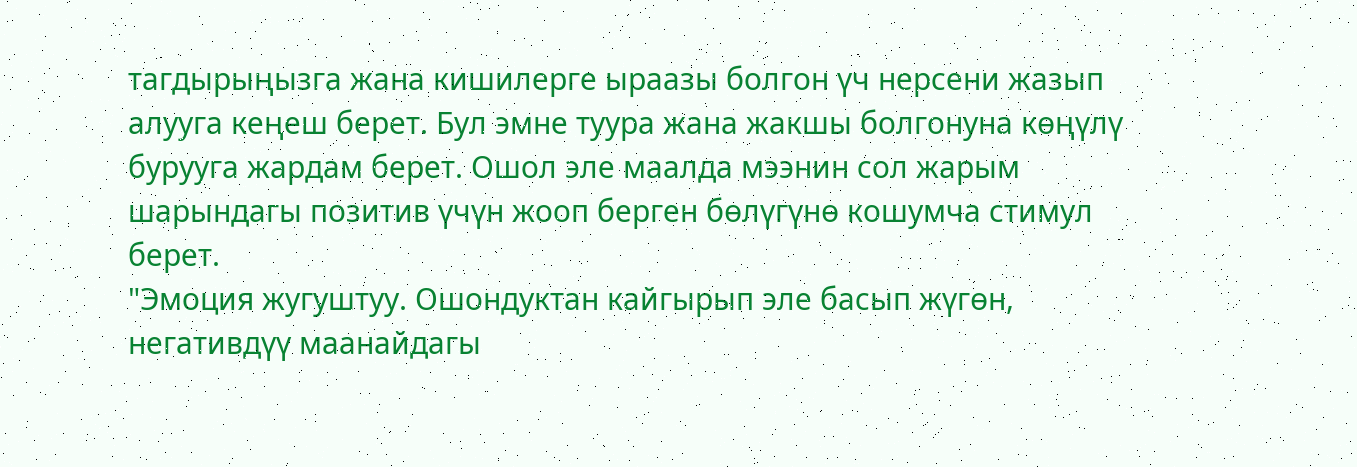тагдырыңызга жана кишилерге ыраазы болгон үч нерсени жазып алууга кеңеш берет. Бул эмне туура жана жакшы болгонуна көңүлү бурууга жардам берет. Ошол эле маалда мээнин сол жарым шарындагы позитив үчүн жооп берген бөлүгүнө кошумча стимул берет.
"Эмоция жугуштуу. Ошондуктан кайгырып эле басып жүгөн, негативдүү маанайдагы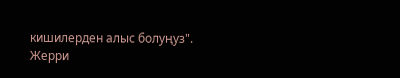кишилерден алыс болуңуз".
Жерри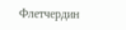Флетчердин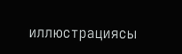иллюстрациясы